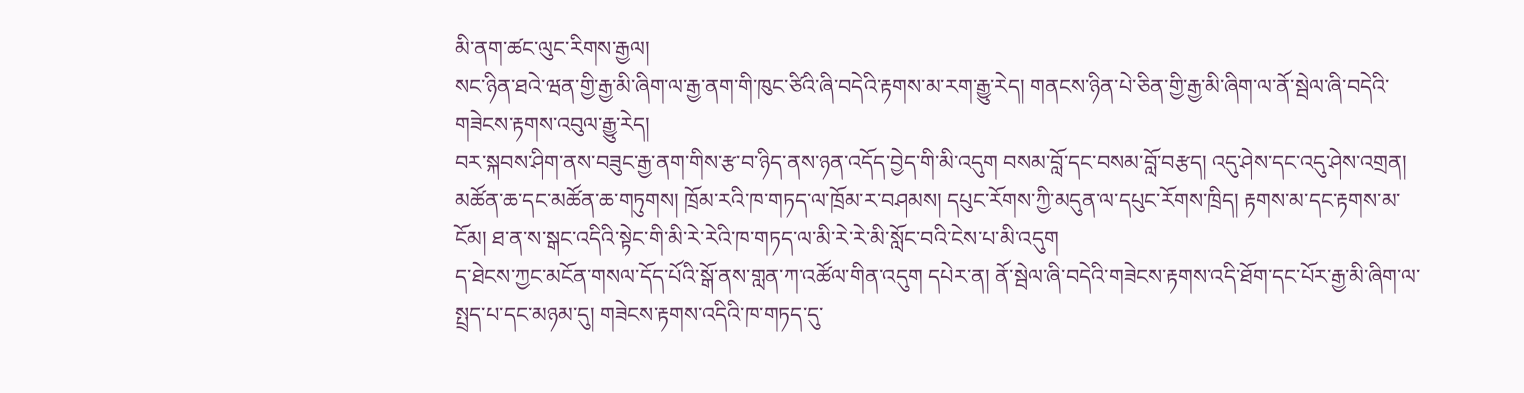མི་ནག་ཚང་ལུང་རིགས་རྒྱལ།
སང་ཉིན་ཐའེ་ཝན་གྱི་རྒྱ་མི་ཞིག་ལ་རྒྱ་ནག་གི་ཁུང་ཙིའི་ཞི་བདེའི་རྟགས་མ་རག་རྒྱུ་རེད། གནངས་ཉིན་པེ་ཅིན་གྱི་རྒྱ་མི་ཞིག་ལ་ནོ་སྦེལ་ཞི་བདེའི་གཟེངས་རྟགས་འབུལ་རྒྱུ་རེད།
བར་སྐབས་ཤིག་ནས་བཟུང་རྒྱ་ནག་གིས་རྩ་བ་ཉིད་ནས་ཉན་འདོད་བྱེད་གི་མི་འདུག བསམ་བློ་དང་བསམ་བློ་བརྩད། འདུ་ཤེས་དང་འདུ་ཤེས་འགྲན། མཚོན་ཆ་དང་མཚོན་ཆ་གཏུགས། ཁྲོམ་རའི་ཁ་གཏད་ལ་ཁྲོམ་ར་བཤམས། དཔུང་རོགས་ཀྱི་མདུན་ལ་དཔུང་རོགས་ཁྲིད། རྟགས་མ་དང་རྟགས་མ་ངོམ། ཐ་ན་ས་སྒང་འདིའི་སྟེང་གི་མི་རེ་རེའི་ཁ་གཏད་ལ་མི་རེ་རེ་མི་སློང་བའི་ངེས་པ་མི་འདུག
ད་ཐེངས་ཀྱང་མངོན་གསལ་དོད་པོའི་སྒོ་ནས་གླན་ཀ་འཚོལ་གིན་འདུག དཔེར་ན། ནོ་སྦེལ་ཞི་བདེའི་གཟེངས་རྟགས་འདི་ཐོག་དང་པོར་རྒྱ་མི་ཞིག་ལ་སྤྲད་པ་དང་མཉམ་དུ། གཟེངས་རྟགས་འདིའི་ཁ་གཏད་དུ་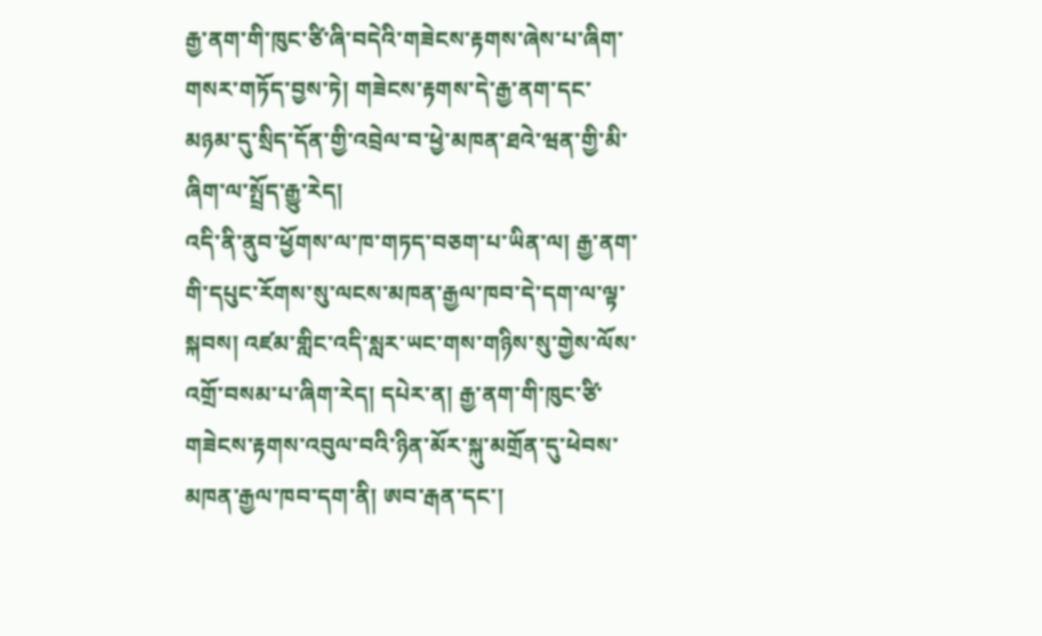རྒྱ་ནག་གི་ཁུང་ཙི་ཞི་བདེའི་གཟེངས་རྟགས་ཞེས་པ་ཞིག་གསར་གཏོད་བྱས་ཏེ། གཟེངས་རྟགས་དེ་རྒྱ་ནག་དང་མཉམ་དུ་སྲིད་དོན་གྱི་འབྲེལ་བ་ཕྱེ་མཁན་ཐའེ་ཝན་གྱི་མི་ཞིག་ལ་སྤྲོད་རྒྱུ་རེད།
འདི་ནི་ནུབ་ཕྱོགས་ལ་ཁ་གཏད་བཅག་པ་ཡིན་ལ། རྒྱ་ནག་གི་དཔུང་རོགས་སུ་ལངས་མཁན་རྒྱལ་ཁབ་དེ་དག་ལ་ལྟ་སྐབས། འཛམ་གླིང་འདི་སླར་ཡང་གས་གཉིས་སུ་གྱེས་ལོས་འགྲོ་བསམ་པ་ཞིག་རེད། དཔེར་ན། རྒྱ་ནག་གི་ཁུང་ཙི་གཟེངས་རྟགས་འབུལ་བའི་ཉིན་མོར་སྐུ་མགྲོན་དུ་ཕེབས་མཁན་རྒྱལ་ཁབ་དག་ནི། ཨབ་རྒན་དང་།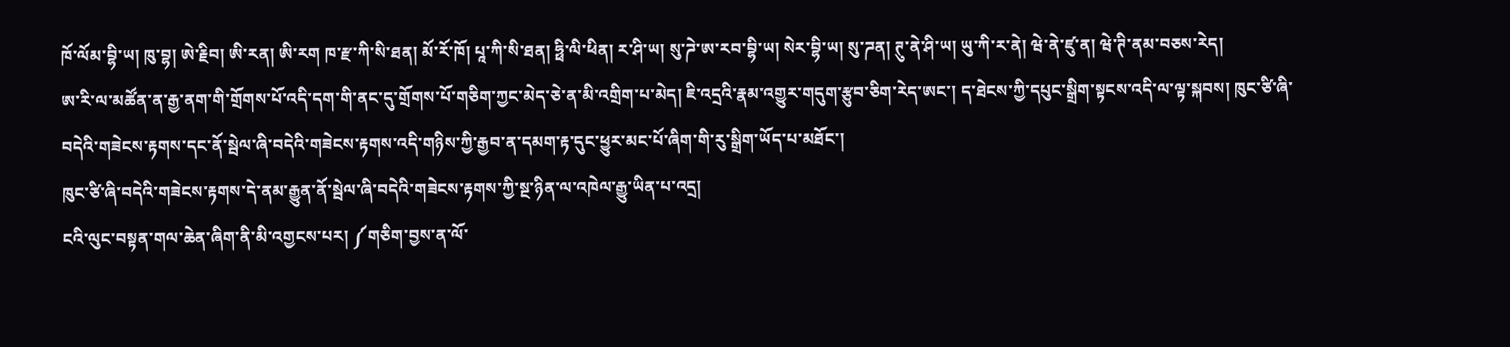ཁོ་ལོམ་བྷི་ཡ། ཁུ་བྷ། ཨེ་རྗིབ། ཨི་རན། ཨི་རག ཁ་རྫ་ཀི་སི་ཐན། མོ་རོ་ཁོ། པཱ་ཀི་སི་ཐན། ཧྥི་ལི་ཕིན། ར་ཤི་ཡ། སུ་ཌེ་ཨ་རབ་བྷི་ཡ། སེར་བྷི་ཡ། སུ་ཌན། ཊུ་ནེ་ཤི་ཡ། ཡུ་ཀི་ར་ནེ། ཝེ་ནེ་ཛུ་ན། ཝེ་ཊི་ནམ་བཅས་རེད།
ཨ་རི་ལ་མཚོན་ན་རྒྱ་ནག་གི་གྲོགས་པོ་འདི་དག་གི་ནང་དུ་གྲོགས་པོ་གཅིག་ཀྱང་མེད་ཅེ་ན་མི་འགྲིག་པ་མེད། ཇི་འདྲའི་རྣམ་འགྱུར་གདུག་རྩུབ་ཅིག་རེད་ཨང་། ད་ཐེངས་ཀྱི་དཔུང་སྒྲིག་སྟངས་འདི་ལ་ལྟ་སྐབས། ཁུང་ཙི་ཞི་བདེའི་གཟེངས་རྟགས་དང་ནོ་སྦེལ་ཞི་བདེའི་གཟེངས་རྟགས་འདི་གཉིས་ཀྱི་རྒྱབ་ན་དམག་རྟ་དུང་ཕྱུར་མང་པོ་ཞིག་གི་རུ་སྒྲིག་ཡོད་པ་མཐོང་།
ཁུང་ཙི་ཞི་བདེའི་གཟེངས་རྟགས་དེ་ནམ་རྒྱུན་ནོ་སྦེལ་ཞི་བདེའི་གཟེངས་རྟགས་ཀྱི་སྔ་ཉིན་ལ་འཁེལ་རྒྱུ་ཡིན་པ་འདྲ།
ངའི་ལུང་བསྟན་གལ་ཆེན་ཞིག་ནི་མི་འགྱངས་པར། ༼གཅིག་བྱས་ན་ལོ་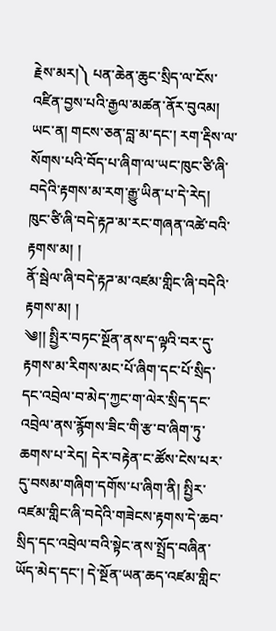རྗེས་མར།༽ པན་ཆེན་ཆུང་སྲིད་ལ་ངོས་འཛིན་བྱས་པའི་རྒྱལ་མཚན་ནོར་བུའམ། ཡང་ན། གངས་ཅན་བླ་མ་དང་། རག་རྡིས་ལ་སོགས་པའི་བོད་པ་ཞིག་ལ་ཡང་ཁུང་ཙི་ཞི་བདེའི་རྟགས་མ་རག་རྒྱུ་ཡིན་པ་དེ་རེད།
ཁུང་ཙི་ཞི་བདེ་རྟཌ་མ་རང་གཞན་འཚེ་བའི་རྟགས་མ། །
ནོ་སྦེལ་ཞི་བདེ་རྟཌ་མ་འཛམ་གླིང་ཞི་བདེའི་རྟགས་མ། །
༄།། སྤྱིར་བཏང་སྔོན་ནས་ད་ལྟའི་བར་དུ་རྟགས་མ་རིགས་མང་པོ་ཞིག་དང་པོ་སྲིད་དང་འབྲེལ་བ་མེད་ཀྱང་ག་ལེར་སྲིད་དང་འབྲེལ་ནས་རྙོགས་ཟིང་གི་རྩ་བ་ཞིག་ཏུ་ཆགས་པ་རེད། དེར་བརྟེན་ང་ཚོས་ངེས་པར་དུ་བསམ་གཞིག་དགོས་པ་ཞིག་ནི། སྤྱིར་འཛམ་གླིང་ཞི་བདེའི་གཟེངས་རྟགས་དེ་ཆབ་སྲིད་དང་འབྲེལ་བའི་སྟེང་ནས་སྤྲོད་བཞིན་ཡོད་མེད་དང་། དེ་སྔོན་ཡན་ཆད་འཛམ་གླིང་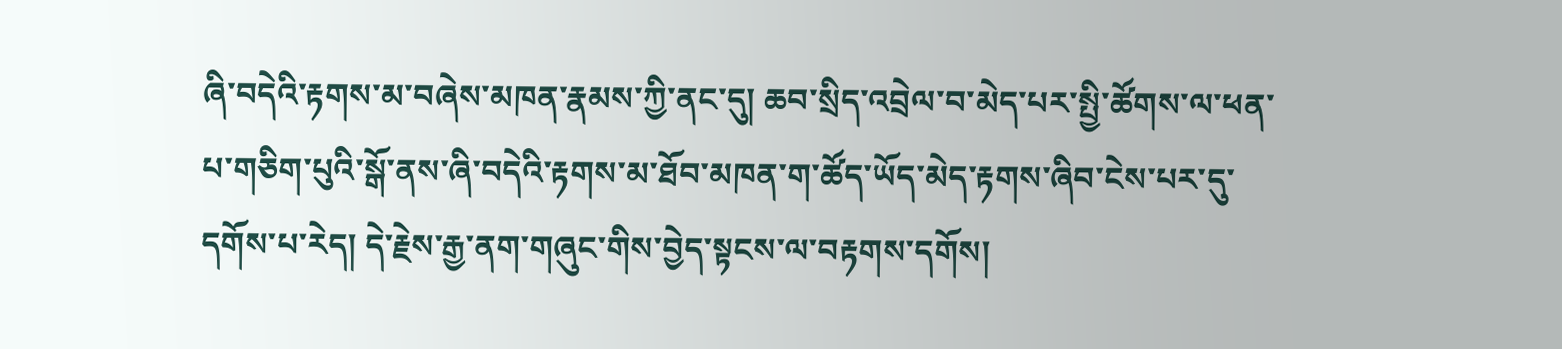ཞི་བདེའི་རྟགས་མ་བཞེས་མཁན་རྣམས་ཀྱི་ནང་དུ། ཆབ་སྲིད་འབྲེལ་བ་མེད་པར་སྤྱི་ཚོགས་ལ་ཕན་པ་གཅིག་པུའི་སྒོ་ནས་ཞི་བདེའི་རྟགས་མ་ཐོབ་མཁན་ག་ཚོད་ཡོད་མེད་རྟགས་ཞིབ་ངེས་པར་དུ་དགོས་པ་རེད། དེ་རྗེས་རྒྱ་ནག་གཞུང་གིས་བྱེད་སྟངས་ལ་བརྟགས་དགོས།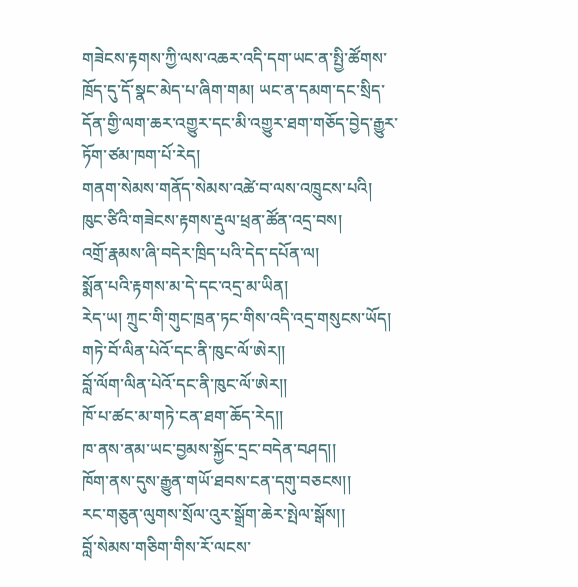གཟེངས་རྟགས་ཀྱི་ལས་འཆར་འདི་དག་ཡང་ན་སྤྱི་ཚོགས་ཁྲོད་དུ་དོ་སྣང་མེད་པ་ཞིག་གམ། ཡང་ན་དམག་དང་སྲིད་དོན་གྱི་ལག་ཆར་འགྱུར་དང་མི་འགྱུར་ཐག་གཅོད་བྱེད་རྒྱུར་ཏོག་ཙམ་ཁག་པོ་རེད།
གནག་སེམས་གནོད་སེམས་འཚེ་བ་ལས་འཁྲུངས་པའི།
ཁུང་ཙིའི་གཟེངས་རྟགས་རྡུལ་ཕྲན་ཚོན་འདྲ་བས།
འགྲོ་རྣམས་ཞི་བདེར་ཁྲིད་པའི་དེད་དཔོན་ལ།
སྨོན་པའི་རྟགས་མ་དེ་དང་འདྲ་མ་ཡིན།
རེད་ཡ། ཀྲུང་གི་གུང་ཁྲན་ཏང་གིས་འདི་འདྲ་གསུངས་ཡོད།
གཏེ་བོ་ལིན་པེའོ་དང་ནི་ཁུང་ལོ་ཨེར།།
བློ་ལོག་ལིན་པེའོ་དང་ནི་ཁུང་ལོ་ཨེར།།
ཁོ་པ་ཚང་མ་གཏེ་ངན་ཐག་ཆོད་རེད།།
ཁ་ནས་ནམ་ཡང་བྱམས་སྐྱོང་དྲང་བདེན་བཤད།།
ཁོག་ནས་དུས་རྒྱུན་གཡོ་ཐབས་ངན་དགུ་བཅངས།།
རང་གཅུན་ལུགས་སྲོལ་འུར་སྒྲོག་ཆེར་སྤེལ་སྒོས།།
བློ་སེམས་གཅིག་གིས་རོ་ལངས་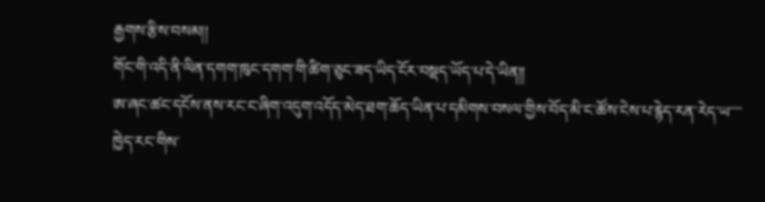རྒྱགས་རྩིས་བསམ།།
གོང་གི་འདི་ནི་ལིན་དགག་ཁུང་དགག་གི་ཚིག་ཅུང་ཟད་ཡིད་ངོར་བསྡད་ཡོད་པ་དེ་ཡིན།།
ཨ་ཞང་ཚང་དངོས་ནས་རང་ང་ཞིག་འདུག་འདོད་མེད་ཐག་ཆོད་ཡིན་པ་དམིགས་བསལ་གྱིས་བོད་མི་ང་ཚོས་ངེས་པ་རྙེད་རན་རེད་ཡ་་་་
ཁྱེད་རང་གིས་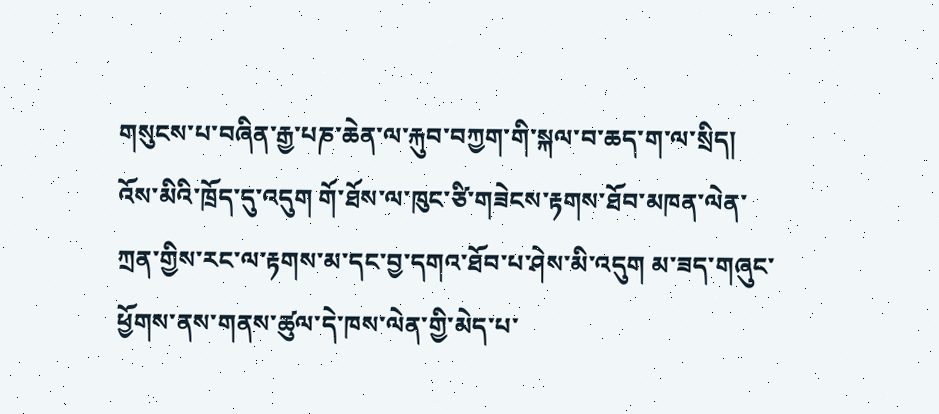གསུངས་པ་བཞིན་རྒྱ་པཎ་ཆེན་ལ་རྐུབ་བཀྱག་གི་སྐལ་བ་ཆད་ག་ལ་སྲིད། འོས་མིའི་ཁྲོད་དུ་འདུག གོ་ཐོས་ལ་ཁུང་ཙི་གཟེངས་རྟགས་ཐོབ་མཁན་ལེན་ཀྲན་གྱིས་རང་ལ་རྟགས་མ་དང་བྱ་དགའ་ཐོབ་པ་ཤེས་མི་འདུག མ་ཟད་གཞུང་ཕྱོགས་ནས་གནས་ཚུལ་དེ་ཁས་ལེན་གྱི་མེད་པ་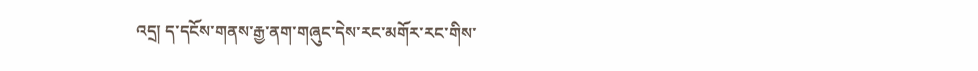འདྲ། ད་དངོས་གནས་རྒྱ་ནག་གཞུང་དེས་རང་མགོར་རང་གིས་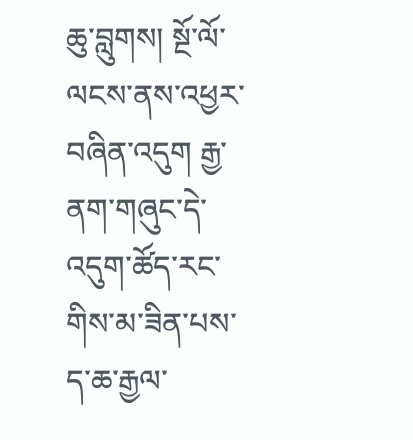ཆུ་བླུགས། སྔོ་ལོ་ལངས་ནས་འཕྱར་བཞིན་འདུག རྒྱ་ནག་གཞུང་དེ་འདུག་ཚོད་རང་གིས་མ་ཟིན་པས་ད་ཆ་རྒྱལ་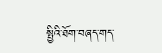སྤྱིའི་ཐོག་བཞད་གད་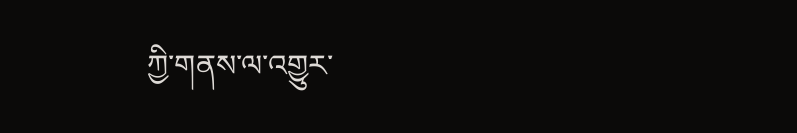ཀྱི་གནས་ལ་འགྱུར་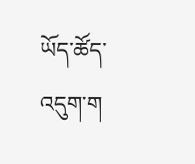ཡོད་ཚོད་འདུག་ག